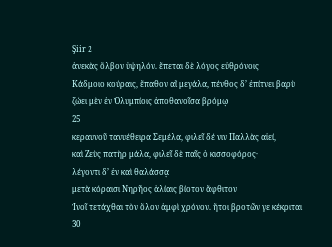Şiir 2
ἀνεκὰς ὄλβον ὑψηλόν. ἕπεται δὲ λόγος εὐθρόνοις
Κάδμοιο κούραις, ἔπαθον αἳ μεγάλα, πένθος δʼ ἐπίτνει βαρὺ
ζώει μὲν ἐν Ὀλυμπίοις ἀποθανοῖσα βρόμῳ
25
κεραυνοῦ τανυέθειρα Σεμέλα, φιλεῖ δέ νιν Παλλὰς αἰεί,
καὶ Ζεὺς πατὴρ μάλα, φιλεῖ δὲ παῖς ὁ κισσοφόρος·
λέγοντι δʼ ἐν καὶ θαλάσσᾳ
μετὰ κόραισι Νηρῆος ἁλίαις βίοτον ἄφθιτον
Ἰνοῖ τετάχθαι τὸν ὅλον ἀμφὶ χρόνον. ἤτοι βροτῶν γε κέκριται
30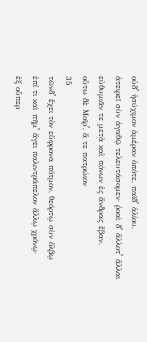οὐδʼ ἡσύχιμον ἁμέραν ὁπότε, παῖδʼ ἁλίου,
ἀτειρεῖ σὺν ἀγαθῷ τελευτάσομεν· ῥοαὶ δʼ ἄλλοτʼ ἄλλαι
εὐθυμιᾶν τε μετὰ καὶ πόνων ἐς ἄνδρας ἔβαν.
οὕτω δὲ Μοῖρʼ, ἅ τε πατρώιον
35
τῶνδʼ ἔχει τὸν εὔφρονα πότμον, θεόρτῳ σὺν ὄλβῳ
ἐπί τι καὶ πῆμʼ ἄγει παλιντράπελον ἄλλῳ χρόνῳ·
ἐξ οὗπερ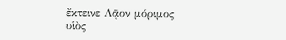ἔκτεινε Λᾷον μόριμος υἱὸς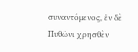συναντόμενος, ἐν δὲ Πυθῶνι χρησθὲν